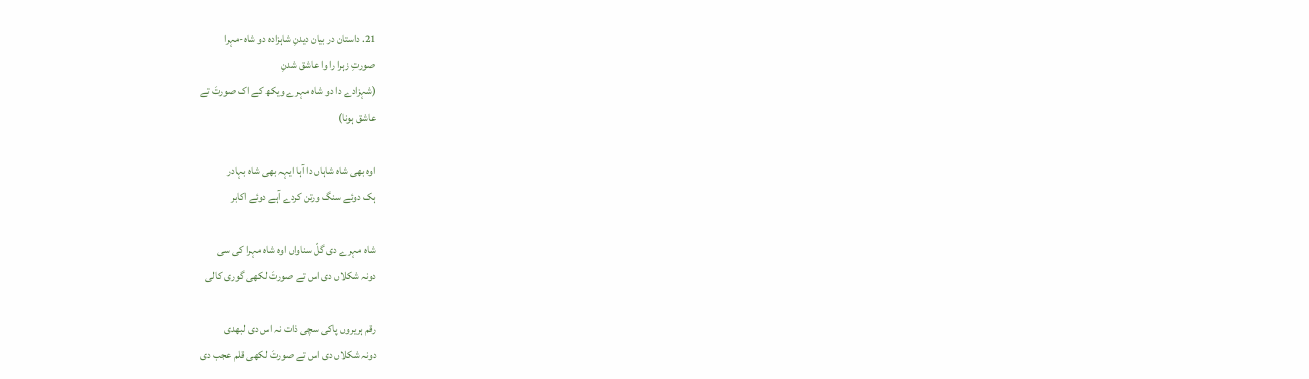21. داستان در بیان دیدنِ شاہزادہ دو شاہ-مہرا
صورتِ زہرا را وا عاشق شدنِ
(شہزادے دا دو شاہ مہرے ویکھ کے اک صورتَ تے
عاشق ہونا)

اوہ بھی شاہ شاہاں دا آہا ایہہ بھی شاہ بہادر
ہک دوئے سنگ ورتن کردے آہے دوئے اکابر

شاہ مہرے دی گلّ سناواں اوہ شاہ مہرا کی سی
دونہ شکلاں دی اس تے صورتَ لکھی گوری کالی

رقم ہریروں پاکی سچی ذات نہ اس دی لبھدی
دونہ شکلاں دی اس تے صورتَ لکھی قلم عجب دی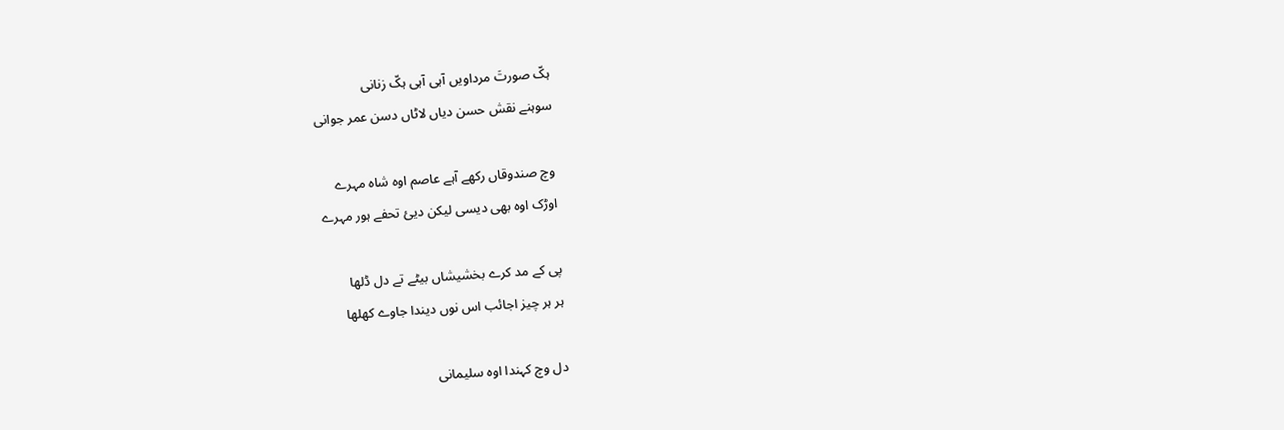ہکّ صورتَ مرداویں آہی آہی ہکّ زنانی
سوہنے نقش حسن دیاں لاٹاں دسن عمر جوانی

وچ صندوقاں رکھے آہے عاصم اوہ شاہ مہرے
اوڑک اوہ بھی دیسی لیکن دیئ تحفے ہور مہرے

پی کے مد کرے بخشیشاں بیٹے تے دل ڈلھا
ہر ہر چیز اجائب اس نوں دیندا جاوے کھلھا

دل وچ کہندا اوہ سلیمانی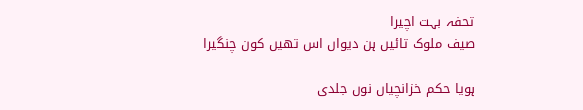تحفہ بہت اچیرا
صیف ملوک تائیں ہن دیواں اس تھیں کون چنگیرا

ہویا حکم خزانچیاں نوں جلدی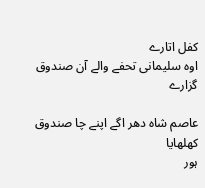کفل اتارے
اوہ سلیمانی تحفے والے آن صندوق گزارے

عاصم شاہ دھر اگے اپنے چا صندوق کھلھایا
ہور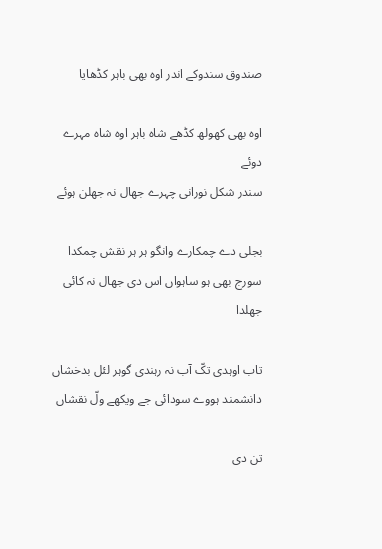صندوق سندوکے اندر اوہ بھی باہر کڈھایا

اوہ بھی کھولھ کڈھے شاہ باہر اوہ شاہ مہرے دوئے
سندر شکل نورانی چہرے جھال نہ جھلن ہوئے

بجلی دے چمکارے وانگو ہر ہر نقش چمکدا
سورج بھی ہو ساہواں اس دی جھال نہ کائی جھلدا

تاب اوہدی تکّ آب نہ رہندی گوہر لئل بدخشاں
دانشمند ہووے سودائی جے ویکھے ولّ نقشاں

تن دی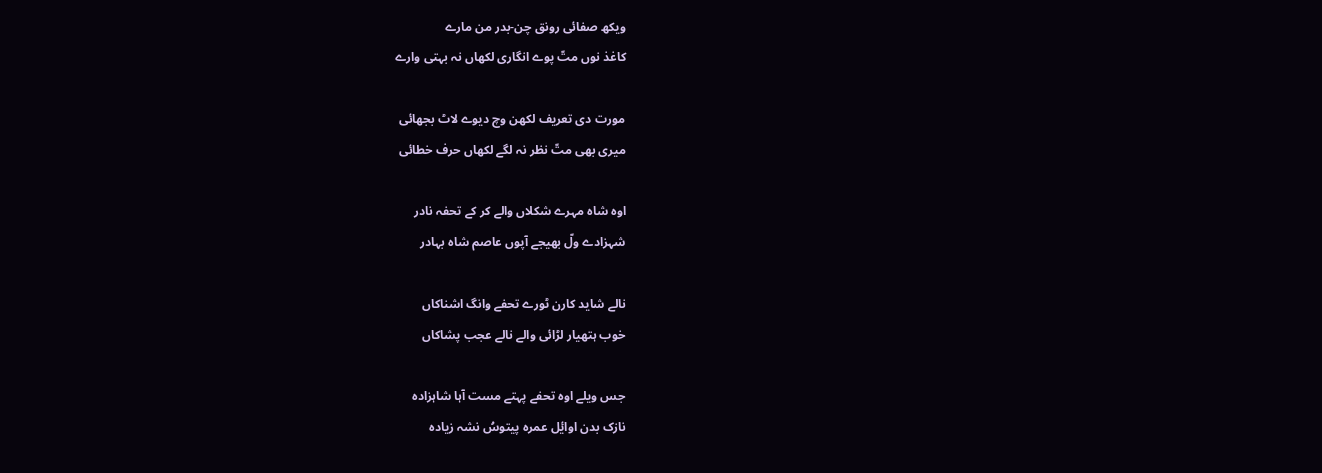ویکھ صفائی رونق چن-بدر من مارے
کاغذ نوں متّ پوے انگاری لکھاں نہ بہتی وارے

مورت دی تعریف لکھن وچ دیوے لاٹ بجھائی
میری بھی متّ نظر نہ لگے لکھاں حرف خطائی

اوہ شاہ مہرے شکلاں والے کر کے تحفہ نادر
شہزادے ولّ بھیجے آپوں عاصم شاہ بہادر

نالے شاید کارن ٹورے تحفے وانگ اشناکاں
خوب ہتھیار لڑائی والے نالے عجب پشاکاں

جس ویلے اوہ تحفے پہتے مست آہا شاہزادہ
نازک بدن اوایٔل عمرہ پیتوسُ نشہ زیادہ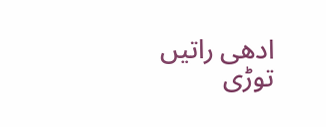ادھی راتیں توڑی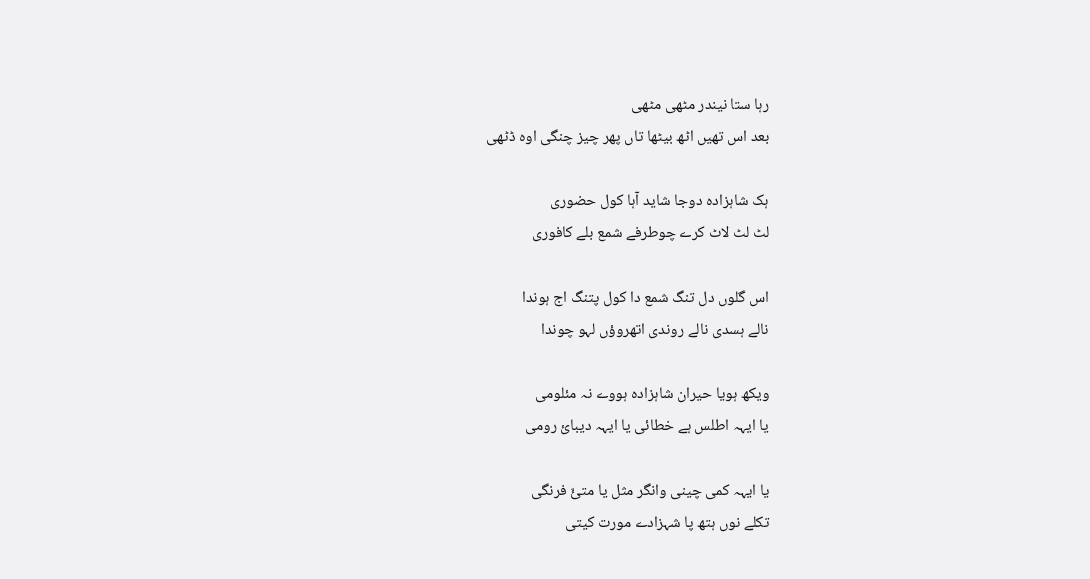رہا ستا نیندر مٹھی مٹھی
بعد اس تھیں اٹھ بیٹھا تاں پھر چیز چنگی اوہ ڈٹھی

ہک شاہزادہ دوجا شاید آہا کول حضوری
لٹ لٹ لاٹ کرے چوطرفے شمع بلے کافوری

اس گلوں دل تنگ شمع دا کول پتنگ اج ہوندا
نالے ہسدی نالے روندی اتھروؤں لہو چوندا

ویکھ ہویا حیران شاہزادہ ہووے نہ مئلومی
یا ایہہ اطلس ہے خطائی یا ایہہ دیبائ رومی

یا ایہہ کمی چینی وانگر مثل یا متئّ فرنگی
تکلے نوں ہتھ پا شہزادے مورت کیتی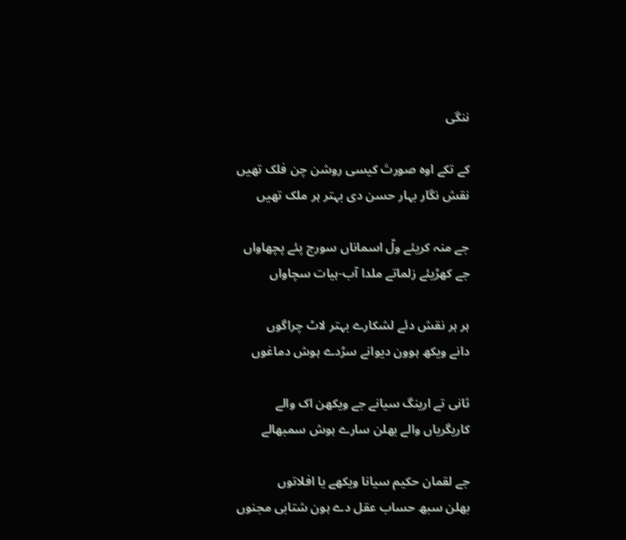ننگی

کے تکے اوہ صورتَ کیسی روشن چن فلک تھیں
نقش نگار بہار حسن دی بہتر ہر ملک تھیں

جے منہ کریئے ولّ اسماناں سورج پئے پچھاواں
جے کھڑیئے زلماتے ملدا آب-ہیات سچاواں

ہر ہر نقش دئے لشکارے بہتر لاٹ چراگوں
دانے ویکھ ہوون دیوانے سڑدے ہوش دماغوں

ثانی تے ارینگ سیانے جے ویکھن اک والے
کاریگریاں والے بھلن سارے ہوش سمبھالے

جے لقمان حکیم سیانا ویکھے یا افلاتوں
بھلن سبھ حساب عقل دے ہون شتابی مجنوں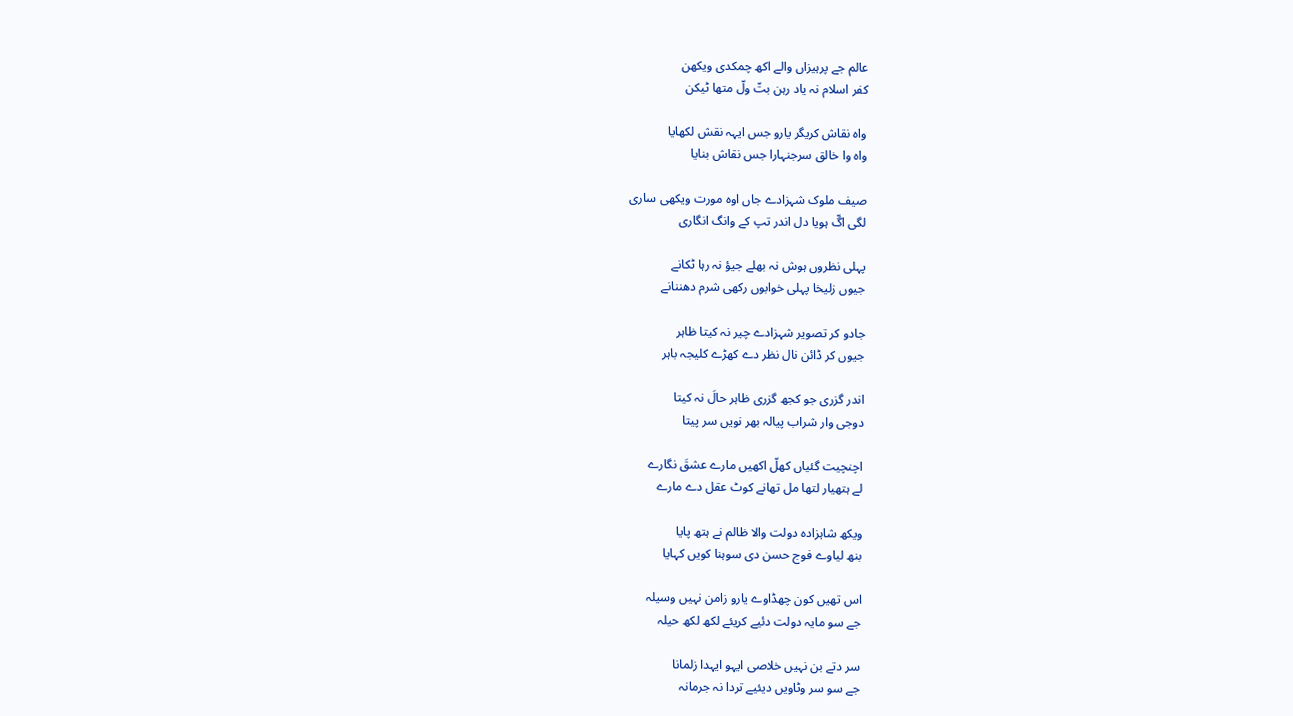عالم جے پرہیزاں والے اکھ چمکدی ویکھن
کفر اسلام نہ یاد رہن بتّ ولّ متھا ٹیکن

واہ نقاش کریگر یارو جس ایہہ نقش لکھایا
واہ وا خالق سرجنہارا جس نقاش بنایا

صیف ملوک شہزادے جاں اوہ مورت ویکھی ساری
لگی اگّ ہویا دل اندر تپ کے وانگ انگاری

پہلی نظروں ہوش نہ بھلے جیؤ نہ رہا ٹکانے
جیوں زلیخا پہلی خوابوں رکھی شرم دھننانے

جادو کر تصویر شہزادے چیر نہ کیتا ظاہر
جیوں کر ڈائن نال نظر دے کھڑے کلیجہ باہر

اندر گزری جو کجھ گزری ظاہر حالَ نہ کیتا
دوجی وار شراب پیالہ بھر نویں سر پیتا

اچنچیت گئیاں کھلّ اکھیں مارے عشقَ نگارے
لے ہتھیار لتھا مل تھانے کوٹ عقل دے مارے

ویکھ شاہزادہ دولت والا ظالم نے ہتھ پایا
بنھ لیاوے فوج حسن دی سوہنا کویں کہایا

اس تھیں کون چھڈاوے یارو زامن نہیں وسیلہ
جے سو مایہ دولت دئیے کریئے لکھ لکھ حیلہ

سر دتے بن نہیں خلاصی ایہو ایہدا زلمانا
جے سو سر وٹاویں دیئیے تردا نہ جرمانہ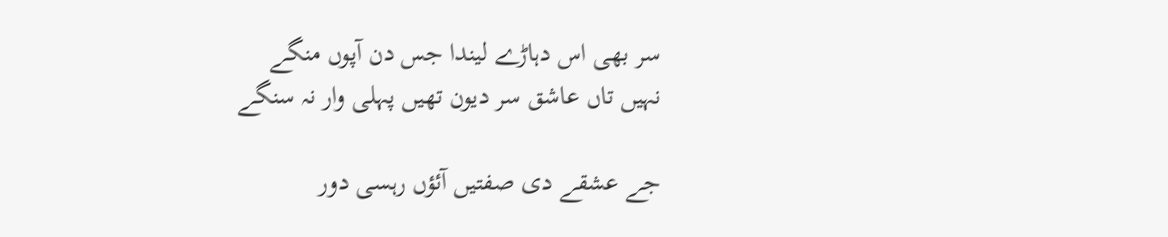سر بھی اس دہاڑے لیندا جس دن آپوں منگے
نہیں تاں عاشق سر دیون تھیں پہلی وار نہ سنگے

جے عشقے دی صفتیں آئؤں رہسی دور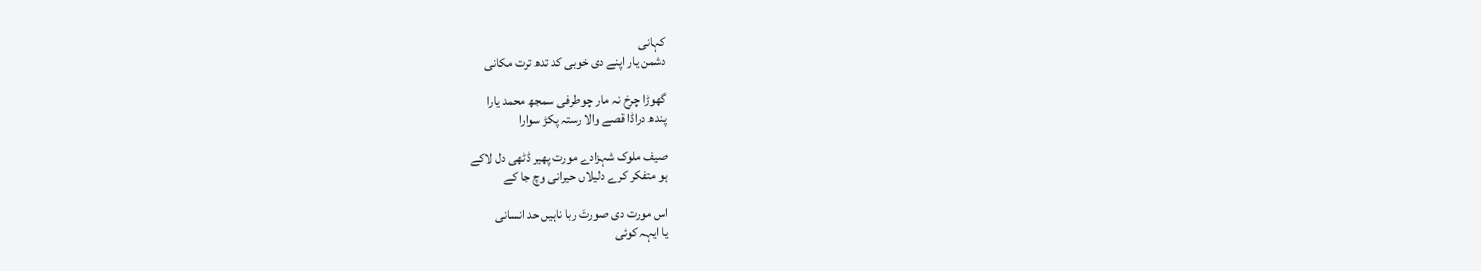کہانی
دشمن یار اپنے دی خوبی کد تدھ ترت مکانی

گھوڑا چرخ نہ مار چوطرفی سمجھ محمد یارا
پندھ دراڈا قصے والا رستہ پکڑ سوارا

صیف ملوک شہزادے مورت پھیر ڈٹھی دل لاکے
ہو متفکر کرے دلیلاں حیرانی وچ جا کے

اس مورت دی صورتَ ربا ناہیں حد انسانی
یا ایہہ کوئی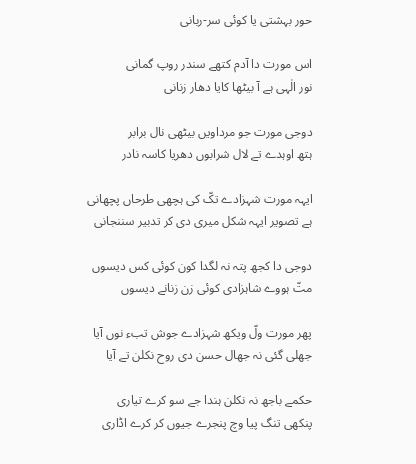حور بہشتی یا کوئی سر-ربانی

اس مورت دا آدم کتھے سندر روپ گمانی
نور الٰہی ہے آ بیٹھا کایا دھار زنانی

دوجی مورت جو مرداویں بیٹھی نال برابر
ہتھ اوہدے تے لال شرابوں دھریا کاسہ نادر

ایہہ مورت شہزادے تکّ کی ہچھی طرحاں پچھانی
ہے تصویر ایہہ شکل میری دی کر تدبیر سننجانی

دوجی دا کجھ پتہ نہ لگدا کون کوئی کس دیسوں
متّ ہووے شاہزادی کوئی زن زنانے دیسوں

پھر مورت ولّ ویکھ شہزادے جوش تبء نوں آیا
جھلی گئی نہ جھال حسن دی روح نکلن تے آیا

حکمے باجھ نہ نکلن ہندا جے سو کرے تیاری
پنکھی تنگ پیا وچ پنجرے جیوں کر کرے اڈاری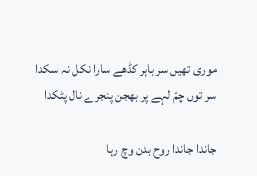موری تھیں سر باہر کڈھے سارا نکل نہ سکدا
سر توں چمّ لہے پر بھجن پنجرے نال پٹکدا

جاندا جاندا روح بدن وچ رہا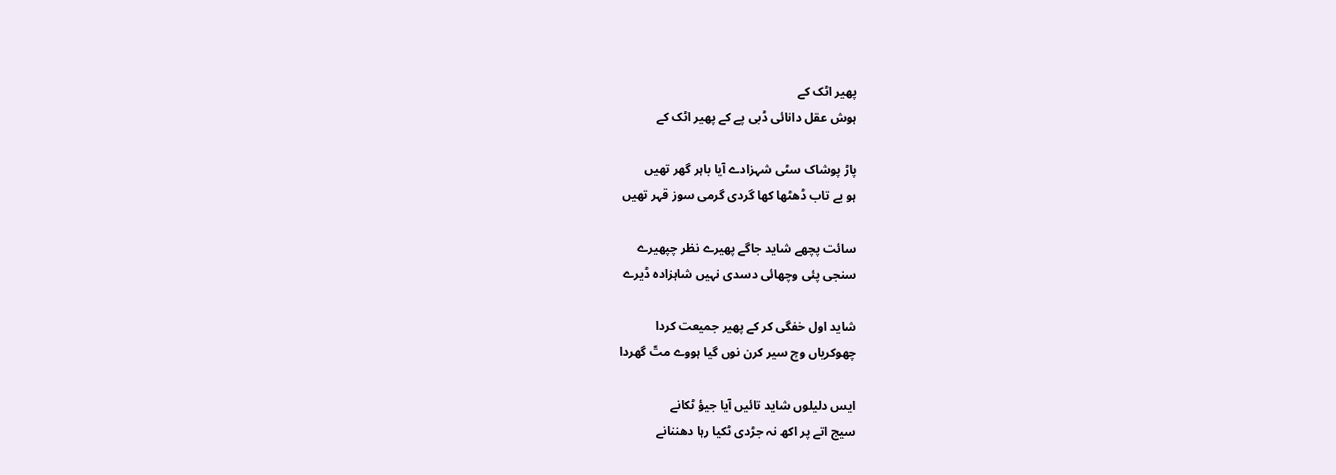پھیر اٹک کے
ہوش عقل دانائی ڈبی پے کے پھیر اٹک کے

پاڑ پوشاک سٹی شہزادے آیا باہر گھر تھیں
ہو بے تاب ڈھٹھا کھا گردی گرمی سوز قہر تھیں

سائت پچھے شاید جاگے پھیرے نظر چپھیرے
سنجی پئی وچھائی دسدی نہیں شاہزادہ ڈیرے

شاید اول خفگی کر کے پھیر جمیعت کردا
چھوکریاں وچ سیر کرن نوں گیا ہووے متّ گھردا

ایس دلیلوں شاید تائیں آیا جیؤ ٹکانے
سیج اتے پر اکھ نہ جڑدی ٹکیا رہا دھننانے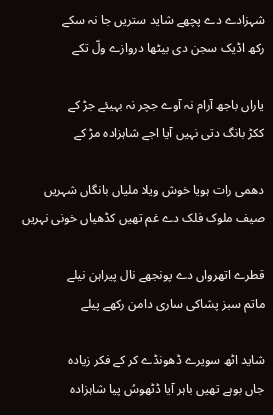شہزادے دے پچھے شاید ستریں جا نہ سکے
رکھ اڈیک سجن دی بیٹھا دروازے ولّ تکے

یاراں باجھ آرام نہ آوے جچر نہ بہیئے جڑ کے
ککڑ بانگ دتی نہیں آیا اجے شاہزادہ مڑ کے

دھمی رات ہویا خوش ویلا ملیاں بانگاں شہریں
صیف ملوک فلک دے غم تھیں کڈھیاں خونی نہریں

قطرے اتھرواں دے پونجھے نال پیراہن نیلے
ماتم سبز پشاکی ساری دامن رکھے پیلے

شاید اٹھ سویرے ڈھونڈے کر کے فکر زیادہ
جاں بوہے تھیں باہر آیا ڈٹھوسُ پیا شاہزادہ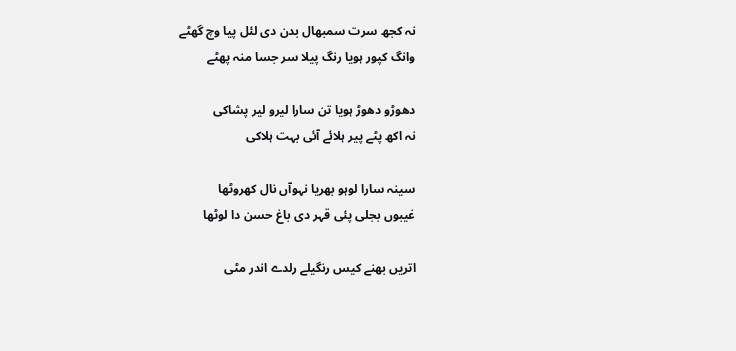نہ کجھ سرت سمبھال بدن دی لئل پیا وچ گھٹے
وانگ کپور ہویا رنگ پیلا سر جسا منہ پھٹے

دھوڑو دھوڑ ہویا تن سارا لیرو لیر پشاکی
نہ اکھ پٹے پیر ہلائے آئی بہت ہلاکی

سینہ سارا لوہو بھریا نہوآں نال کھروٹھا
غیبوں بجلی پئی قہر دی باغ حسن دا لوٹھا

اتریں بھنے کیس رنگیلے رلدے اندر مٹی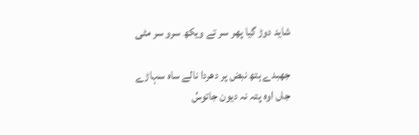شاید دوڑ گیا پھر سر تے ویکھ سرو سر مٹی

جھبدے ہتھ نبض پر دھردا نالے ساہ سہاڑے
جاں اوہ پتہ نہ دیون جاتوسُ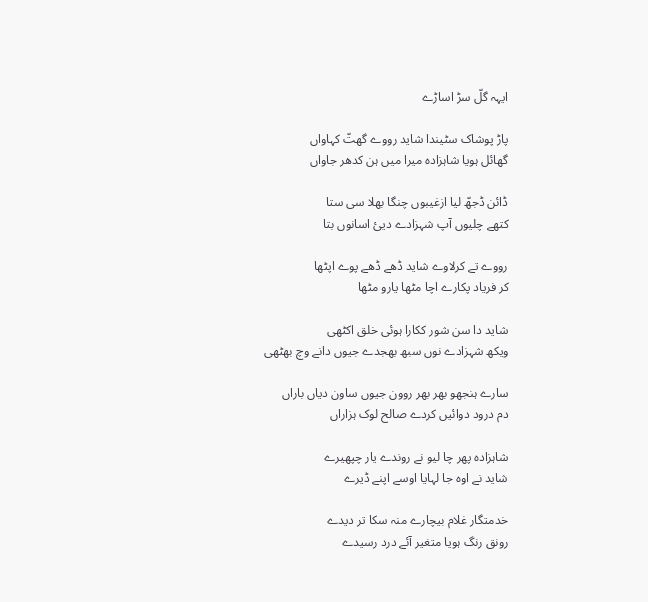ایہہ گلّ سڑ اساڑے

پاڑ پوشاک سٹیندا شاید رووے گھتّ کہاواں
گھائل ہویا شاہزادہ میرا میں ہن کدھر جاواں

ڈائن ڈجھّ لیا ازغیبوں چنگا بھلا سی ستا
کتھے چلیوں آپ شہزادے دیئ اسانوں بتا

رووے تے کرلاوے شاید ڈھے ڈھے پوے اپٹھا
کر فریاد پکارے اچا مٹھا یارو مٹھا

شاید دا سن شور ککارا ہوئی خلق اکٹھی
ویکھ شہزادے نوں سبھ بھجدے جیوں دانے وچ بھٹھی

سارے ہنجھو بھر بھر روون جیوں ساون دیاں باراں
دم درود دوائیں کردے صالح لوک ہزاراں

شاہزادہ پھر چا لیو نے روندے یار چپھیرے
شاید نے اوہ جا لہایا اوسے اپنے ڈیرے

خدمتگار غلام بیچارے منہ سکا تر دیدے
رونق رنگ ہویا متغیر آئے درد رسیدے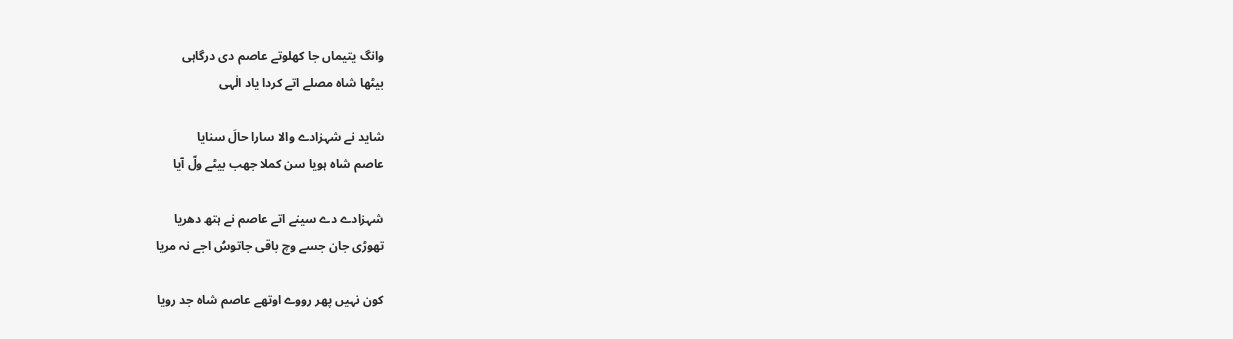وانگ یتیماں جا کھلوتے عاصم دی درگاہی
بیٹھا شاہ مصلے اتے کردا یاد الٰہی

شاید نے شہزادے والا سارا حالَ سنایا
عاصم شاہ ہویا سن کملا جھب بیٹے ولّ آیا

شہزادے دے سینے اتے عاصم نے ہتھ دھریا
تھوڑی جان جسے وچ باقی جاتوسُ اجے نہ مریا

کون نہیں پھر رووے اوتھے عاصم شاہ جد رویا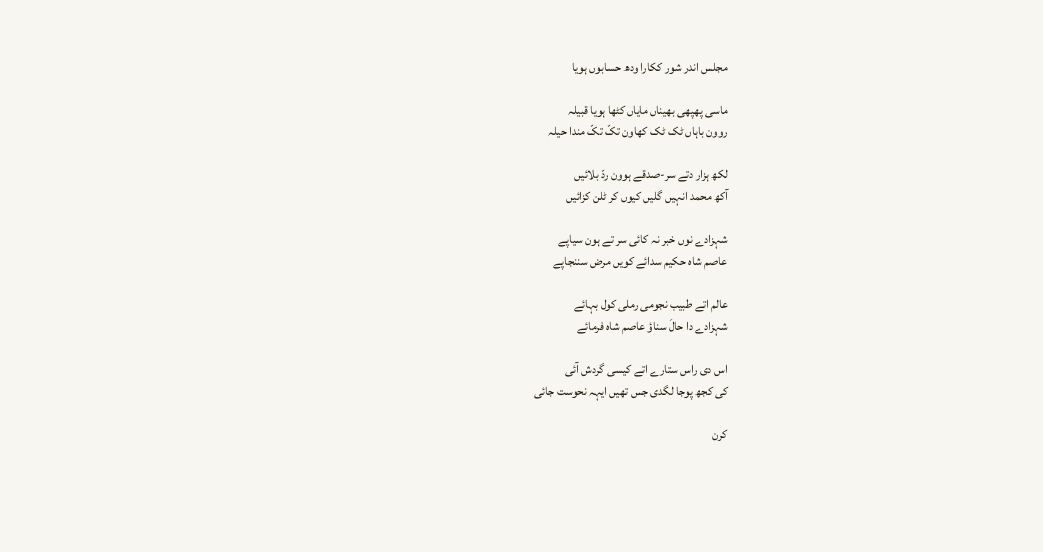مجلس اندر شور ککارا ودھ حسابوں ہویا

ماسی پھپھی بھیناں مایاں کٹھا ہویا قبیلہ
روون باہاں ٹک ٹک کھاون تکّ تکّ مندا حیلہ

لکھ ہزار دتے سر-صدقے ہوون ردّ بلائیں
آکھ محمد انہیں گلیں کیوں کر ٹلن کزائیں

شہزادے نوں خبر نہ کائی سر تے ہون سیاپے
عاصم شاہ حکیم سدائے کویں مرض سننجاپے

عالم اتے طبیب نجومی رملی کول بہائے
شہزادے دا حالَ سناؤ عاصم شاہ فرمائے

اس دی راس ستارے اتے کیسی گردش آئی
کی کجھ پوجا لگدی جس تھیں ایہہ نحوست جائی

کرن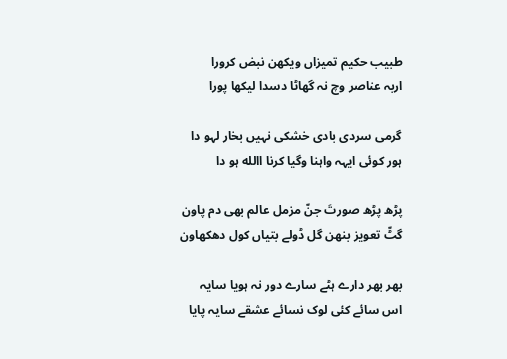طبیب حکیم تمیزاں ویکھن نبض کرورا
اربہ عناصر وچ نہ گھاٹا دسدا لیکھا پورا

گرمی سردی بادی خشکی نہیں بخار لہو دا
ہور کوئی ایہہ واہنا وگیا کرنا االله ہو دا

پڑھ پڑھ صورتَ جنّ مزمل عالم بھی دم پاون
گٹّ تعویز بنھن گل ڈولے بتیاں کول دھکھاون

بھر بھر دارے ہٹے سارے دور نہ ہویا سایہ
اس سائے کئی لوک نسائے عشقے سایہ پایا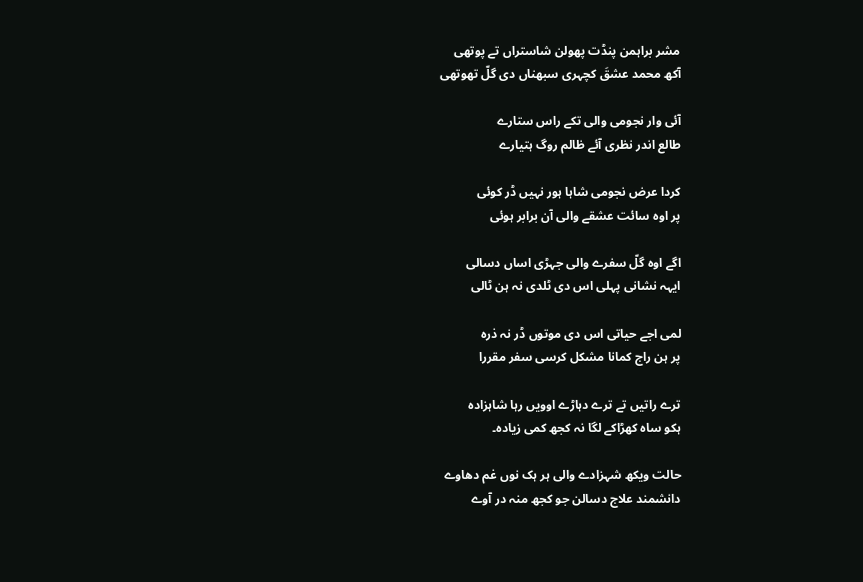مشر براہمن پنڈت پھولن شاستراں تے پوتھی
آکھ محمد عشقَ کچہری سبھناں دی گلّ تھوتھی

آئی وار نجومی والی تکے راس ستارے
طالع اندر نظری آئے ظالم روگ ہتیارے

کردا عرض نجومی شاہا ہور نہیں ڈر کوئی
پر اوہ سائت عشقے والی آن برابر ہوئی

اگے اوہ گلّ سفرے والی جہڑی اساں دسالی
ایہہ نشانی پہلی اس دی ٹلدی نہ ہن ٹالی

لمی اجے حیاتی اس دی موتوں ڈر نہ ذرہ
پر ہن راج کمانا مشکل کرسی سفر مقررا

ترے راتیں تے ترے دہاڑے اوویں رہا شاہزادہ
ہکو ساہ کھڑاکے لگا نہ کجھ کمی زیادہ۔

حالت ویکھ شہزادے والی ہر ہک نوں غم دھاوے
دانشمند علاج دسالن جو کجھ منہ در آوے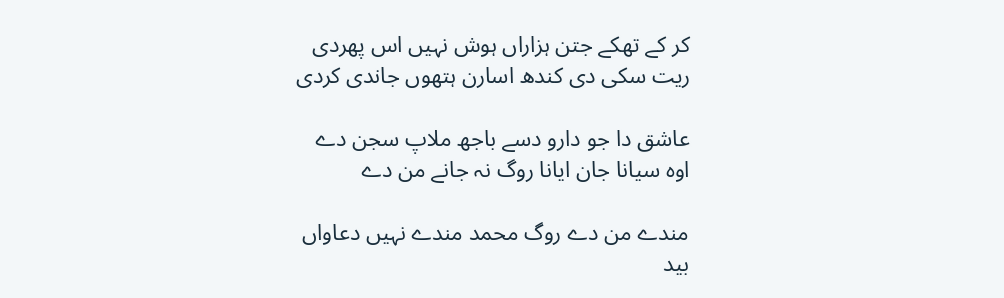کر کے تھکے جتن ہزاراں ہوش نہیں اس پھردی
ریت سکی دی کندھ اسارن ہتھوں جاندی کردی

عاشق دا جو دارو دسے باجھ ملاپ سجن دے
اوہ سیانا جان ایانا روگ نہ جانے من دے

مندے من دے روگ محمد مندے نہیں دعاواں
بید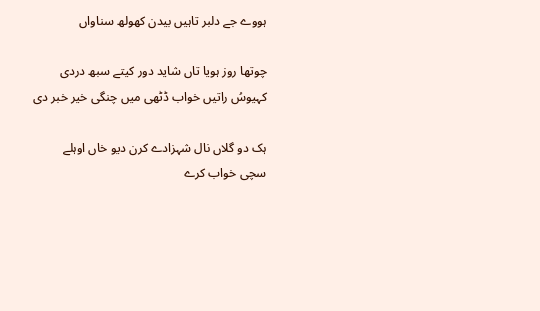ہووے جے دلبر تاہیں بیدن کھولھ سناواں

چوتھا روز ہویا تاں شاید دور کیتے سبھ دردی
کہیوسُ راتیں خواب ڈٹھی میں چنگی خیر خبر دی

ہک دو گلاں نال شہزادے کرن دیو خاں اوہلے
سچی خواب کرے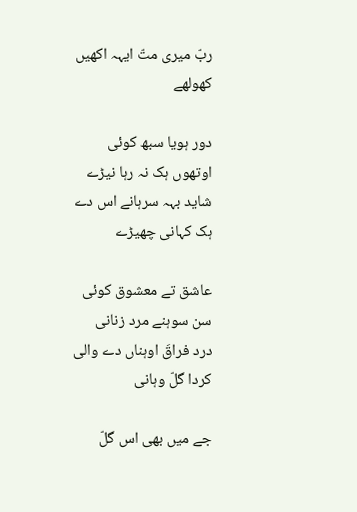ربّ میری متّ ایہہ اکھیں کھولھے

دور ہویا سبھ کوئی اوتھوں ہک نہ رہا نیڑے
شاید بہہ سرہانے اس دے ہک کہانی چھیڑے

عاشق تے معشوق کوئی سن سوہنے مرد زنانی
درد فراقَ اوہناں دے والی کردا گلّ وہانی

جے میں بھی اس گلّ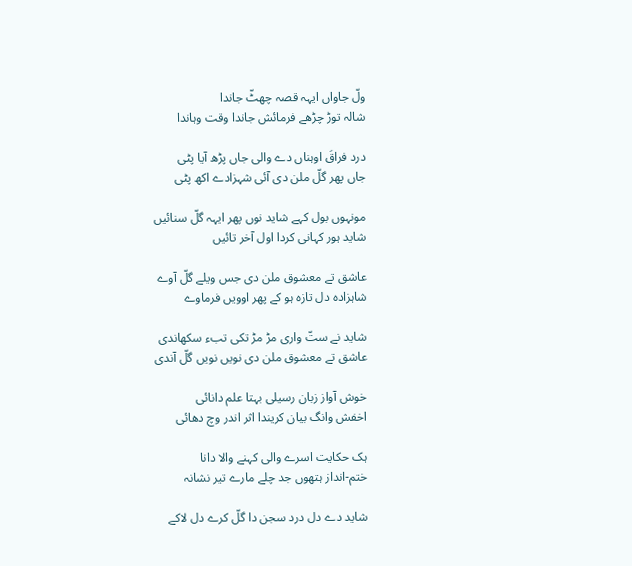ولّ جاواں ایہہ قصہ چھٹّ جاندا
شالہ توڑ چڑھے فرمائش جاندا وقت وہاندا

درد فراقَ اوہناں دے والی جاں پڑھ آیا پٹی
جاں پھر گلّ ملن دی آئی شہزادے اکھ پٹی

مونہوں بول کہے شاید نوں پھر ایہہ گلّ سنائیں
شاید ہور کہانی کردا اول آخر تائیں

عاشق تے معشوق ملن دی جس ویلے گلّ آوے
شاہزادہ دل تازہ ہو کے پھر اوویں فرماوے

شاید نے ستّ واری مڑ مڑ تکی تبء سکھاندی
عاشق تے معشوق ملن دی نویں نویں گلّ آندی

خوش آواز زبان رسیلی بہتا علم دانائی
اخفش وانگ بیان کریندا اثر اندر وچ دھائی

ہک حکایت اسرے والی کہنے والا دانا
ختم-انداز ہتھوں جد چلے مارے تیر نشانہ

شاید دے دل درد سجن دا گلّ کرے دل لاکے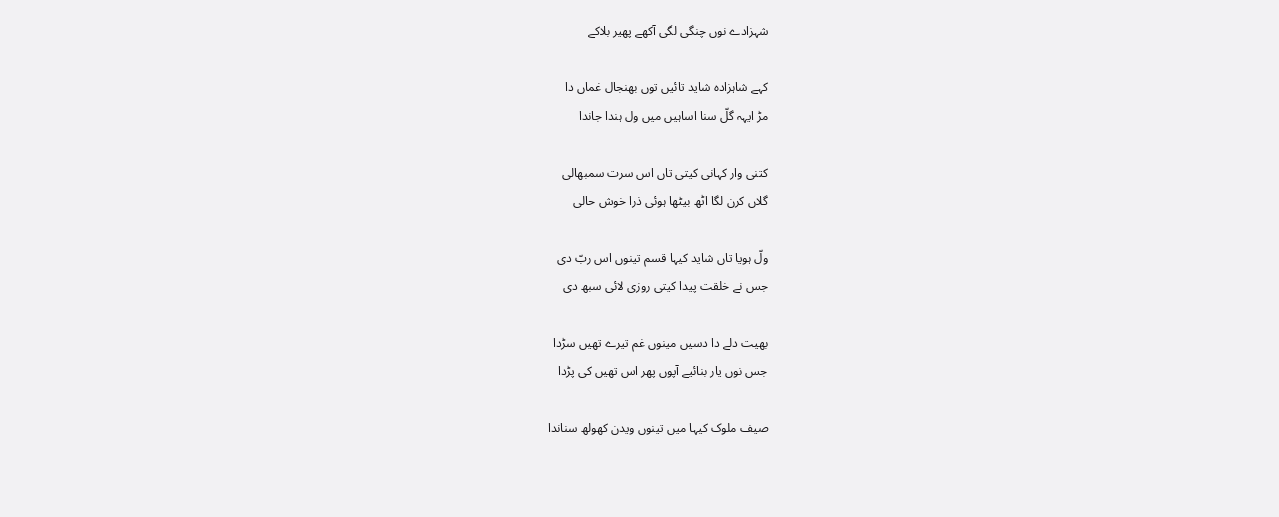شہزادے نوں چنگی لگی آکھے پھیر بلاکے

کہے شاہزادہ شاید تائیں توں بھنجال غماں دا
مڑ ایہہ گلّ سنا اساہیں میں ول ہندا جاندا

کتنی وار کہانی کیتی تاں اس سرت سمبھالی
گلاں کرن لگا اٹھ بیٹھا ہوئی ذرا خوش حالی

ولّ ہویا تاں شاید کیہا قسم تینوں اس ربّ دی
جس نے خلقت پیدا کیتی روزی لائی سبھ دی

بھیت دلے دا دسیں مینوں غم تیرے تھیں سڑدا
جس نوں یار بنائیے آپوں پھر اس تھیں کی پڑدا

صیف ملوک کیہا میں تینوں ویدن کھولھ سناندا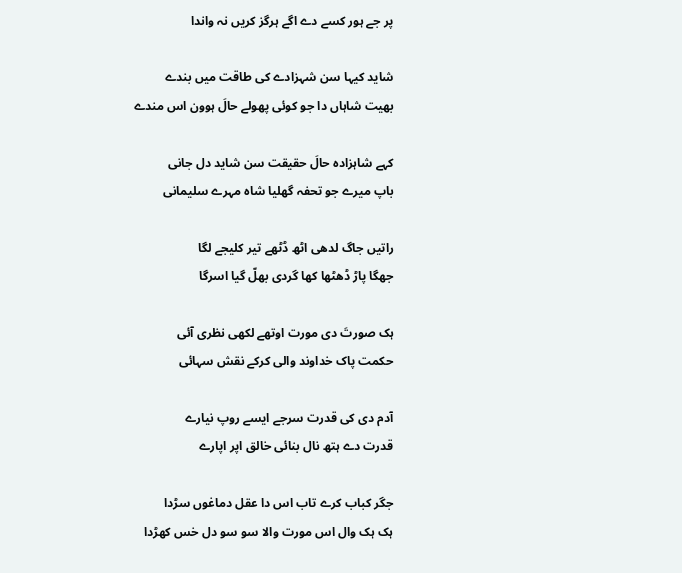پر جے ہور کسے دے اگے ہرگز کریں نہ واندا

شاید کیہا سن شہزادے کی طاقت میں بندے
بھیت شاہاں دا جو کوئی پھولے حالَ ہوون اس مندے

کہے شاہزادہ حالَ حقیقت سن شاید دل جانی
باپ میرے جو تحفہ گھلیا شاہ مہرے سلیمانی

راتیں جاگ لدھی اٹھ ڈٹھے تیر کلیجے لگا
جھگا پاڑ ڈھٹھا کھا گردی بھلّ گیا اسرگا

ہک صورتَ دی مورت اوتھے لکھی نظری آئی
حکمت پاک خداوند والی کرکے نقش سہائی

آدم دی کی قدرت سرجے ایسے روپ نیارے
قدرت دے ہتھ نال بنائی خالق اپر اپارے

جگر کباب کرے تاب اس دا عقل دماغوں سڑدا
ہک ہک وال اس مورت والا سو سو دل خس کھڑدا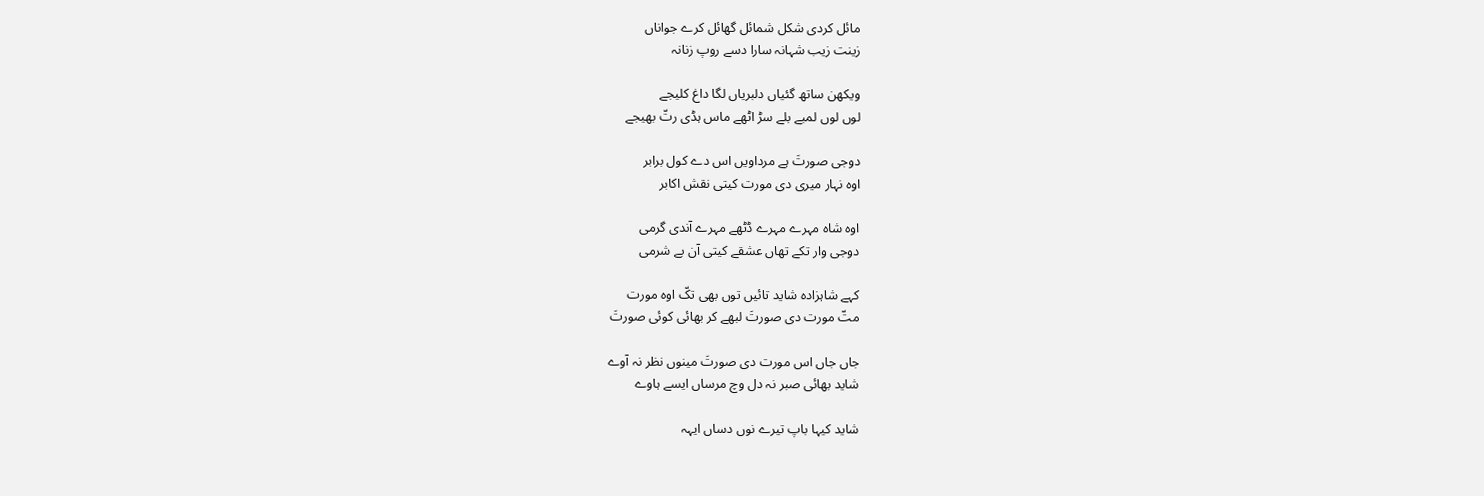مائل کردی شکل شمائل گھائل کرے جواناں
زینت زیب شہانہ سارا دسے روپ زنانہ

ویکھن ساتھ گئیاں دلبریاں لگا داغ کلیجے
لوں لوں لمبے بلے سڑ اٹھے ماس ہڈی رتّ بھیجے

دوجی صورتَ ہے مرداویں اس دے کول برابر
اوہ نہار میری دی مورت کیتی نقش اکابر

اوہ شاہ مہرے مہرے ڈٹھے مہرے آندی گرمی
دوجی وار تکے تھاں عشقے کیتی آن بے شرمی

کہے شاہزادہ شاید تائیں توں بھی تکّ اوہ مورت
متّ مورت دی صورتَ لبھے کر بھائی کوئی صورتَ

جاں جاں اس مورت دی صورتَ مینوں نظر نہ آوے
شاید بھائی صبر نہ دل وچ مرساں ایسے ہاوے

شاید کیہا باپ تیرے نوں دساں ایہہ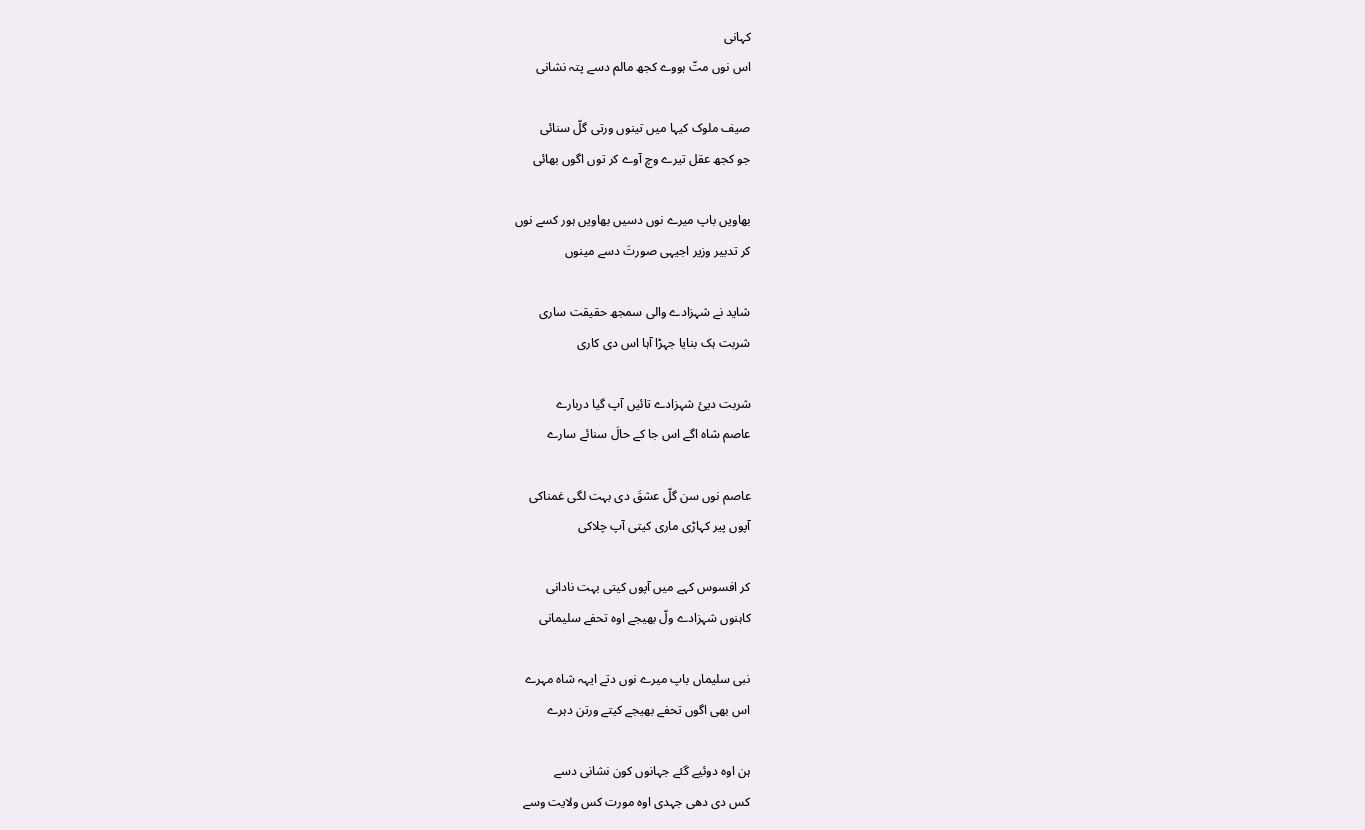کہانی
اس نوں متّ ہووے کجھ مالم دسے پتہ نشانی

صیف ملوک کیہا میں تینوں ورتی گلّ سنائی
جو کجھ عقل تیرے وچ آوے کر توں اگوں بھائی

بھاویں باپ میرے نوں دسیں بھاویں ہور کسے نوں
کر تدبیر وزیر اجیہی صورتَ دسے مینوں

شاید نے شہزادے والی سمجھ حقیقت ساری
شربت ہک بنایا جہڑا آہا اس دی کاری

شربت دیئ شہزادے تائیں آپ گیا دربارے
عاصم شاہ اگے اس جا کے حالَ سنائے سارے

عاصم نوں سن گلّ عشقَ دی بہت لگی غمناکی
آپوں پیر کہاڑی ماری کیتی آپ چلاکی

کر افسوس کہے میں آپوں کیتی بہت نادانی
کاہنوں شہزادے ولّ بھیجے اوہ تحفے سلیمانی

نبی سلیماں باپ میرے نوں دتے ایہہ شاہ مہرے
اس بھی اگوں تحفے بھیجے کیتے ورتن دہرے

ہن اوہ دوئیے گئے جہانوں کون نشانی دسے
کس دی دھی جہدی اوہ مورت کس ولایت وسے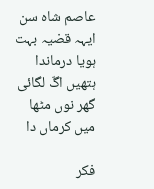عاصم شاہ سن ایہہ قضیہ بہت ہویا درماندا
ہتھیں اگّ لگائی گھر نوں مٹھا میں کرماں دا

فکر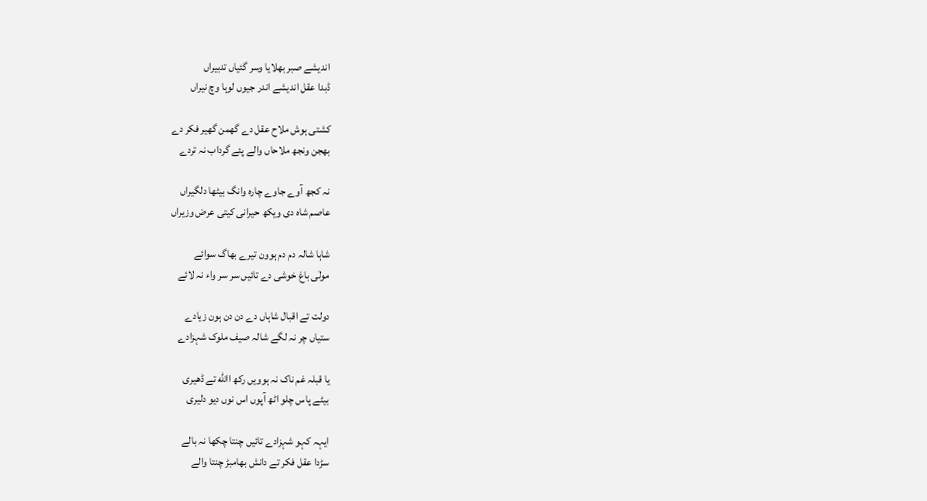اندیشے صبر بھلایا وسر گئیاں تدبیراں
ڈبدا عقل اندیشے اندر جیوں لوہا وچ نیراں

کشتی ہوش ملاح عقل دے گھمن گھیر فکر دے
بھجن ونجھ ملاحاں والے پئے گرداب نہ تردے

نہ کجھ آوے جاوے چارہ وانگ بیٹھا دلگیراں
عاصم شاہ دی ویکھ حیرانی کیتی عرض وزیراں

شاہا شالہ دم دم ہوون تیرے بھاگ سوائے
مولٰی باغ خوشی دے تائیں سر سر واء نہ لائے

دولت تے اقبال شاہاں دے دن دن ہون زیادے
ستیاں چر نہ لگے شالہ صیف ملوک شہزادے

یا قبلہ غم ناک نہ ہوویں رکھ االله تے ڈھیری
بیٹے پاس چلو اٹھ آپوں اس نوں دیو دلیری

ایہہ کہو شہزادے تائیں چنتا چکھا نہ بالے
سڑدا عقل فکر تے دانش بھامبڑ چنتا والے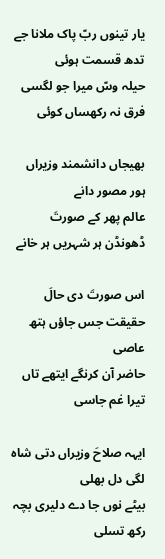یار تینوں ربّ پاک ملانا جے تدھ قسمت ہوئی
حیلہ وسّ میرا جو لگسی فرق نہ رکھساں کوئی

بھیجاں دانشمند وزیراں ہور مصور دانے
عالم پھر کے صورتَ ڈھونڈن ہر شہریں ہر خانے

اس صورتَ دی حالَ حقیقت جس جاؤں ہتھ عاصی
حاضر آن کرنگے ایتھے تاں تیرا غم جاسی

ایہہ صلاحَ وزیراں دتی شاہ لگی دل بھلی
بیٹے نوں جا دے دلیری بچہ رکھ تسلی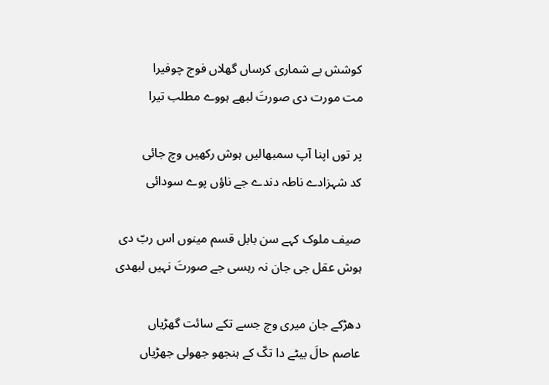کوشش بے شماری کرساں گھلاں فوج چوفیرا
مت مورت دی صورتَ لبھے ہووے مطلب تیرا

پر توں اپنا آپ سمبھالیں ہوش رکھیں وچ جائی
کد شہزادے ناطہ دندے جے ناؤں پوے سودائی

صیف ملوک کہے سن بابل قسم مینوں اس ربّ دی
ہوش عقل جی جان نہ رہسی جے صورتَ نہیں لبھدی

دھڑکے جان میری وچ جسے تکے سائت گھڑیاں
عاصم حالَ بیٹے دا تکّ کے ہنجھو جھولی جھڑیاں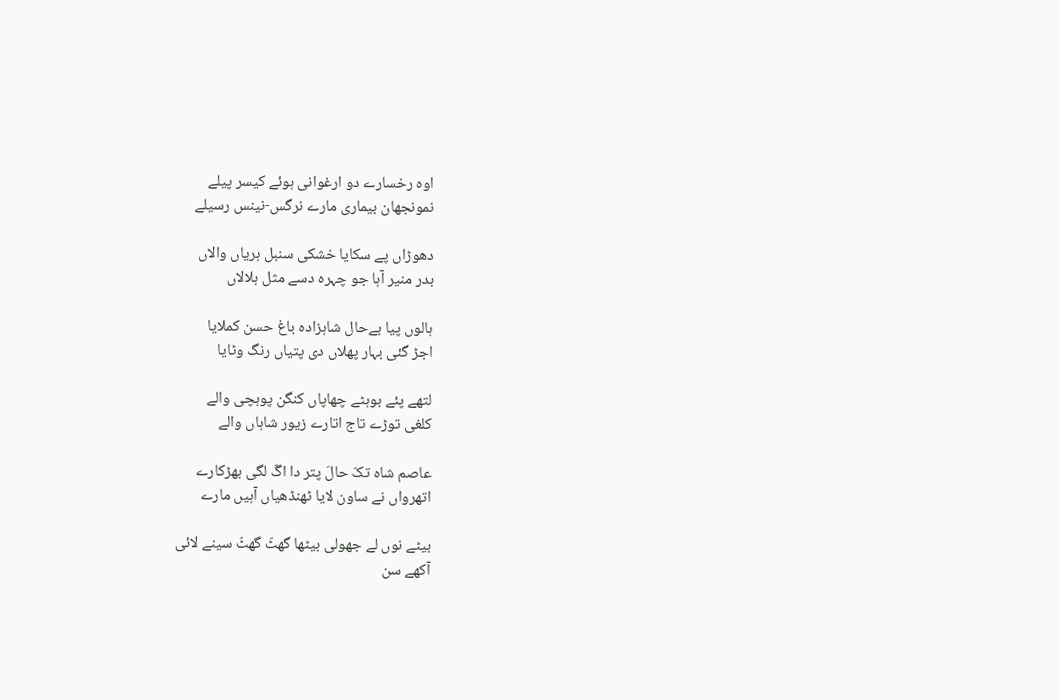اوہ رخسارے دو ارغوانی ہوئے کیسر پیلے
نمونجھان بیماری مارے نرگس-نینس رسیلے

دھوڑاں پے سکایا خشکی سنبل ہریاں والاں
بدر منیر آہا جو چہرہ دسے مثل ہلالاں

ہالوں پیا بےحال شاہزادہ باغ حسن کملایا
اجڑ گئی بہار پھلاں دی پتیاں رنگ وٹایا

لتھے پئے بوہٹے چھاپاں کنگن پوہچی والے
کلغی توڑے تاج اتارے زیور شاہاں والے

عاصم شاہ تکّ حالَ پتر دا اگّ لگی بھڑکارے
اتھرواں نے ساون لایا ٹھنڈھیاں آہیں مارے

بیٹے نوں لے جھولی بیٹھا گھٹّ گھٹّ سینے لائی
آکھے سن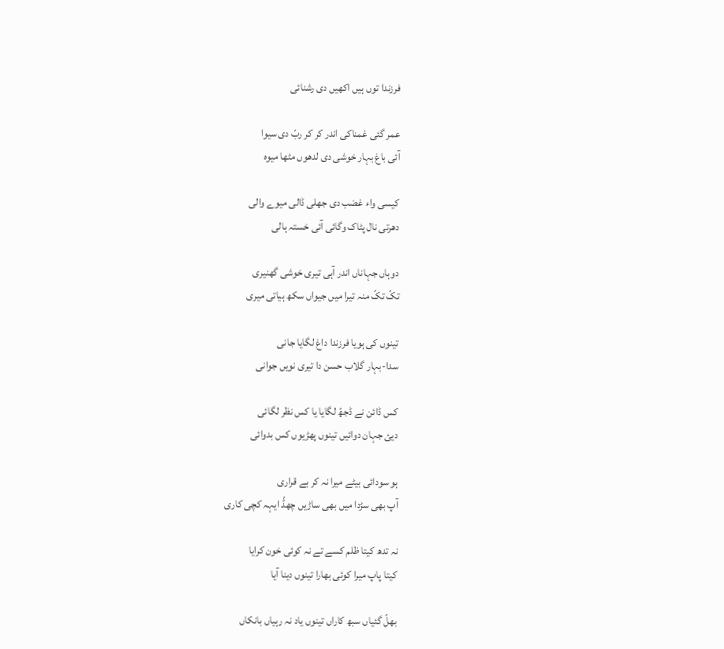فرزندا توں ہیں اکھیں دی رشنائی

عمر گئی غمناکی اندر کر کر ربّ دی سیوا
آئی باغ بہار خوشی دی لدھوں مٹھا میوہ

کیسی واء غضب دی جھلی ڈالی میوے والی
دھرتی نال پٹاک وگائی آئی خستہ ہالی

دوہاں جہاناں اندر آہی تیری خوشی گھنیری
تکّ تکّ منہ تیرا میں جیواں سکھ ہیاتی میری

تینوں کی ہویا فرزندا داغ لگایا جانی
سدا-بہار گلاب حسن دا تیری نویں جوانی

کس ڈائن نے ڈجھّ لگایا یا کس نظر لگائی
دیئ جہان دوائیں تینوں پھڑیوں کس بدوائی

ہو سودائی بیٹے میرا نہ کر بے قراری
آپ بھی سڑدا میں بھی ساڑیں چھڈّ ایہہ کچی کاری

نہ تدھ کیتا ظلم کسے تے نہ کوئی خون کرایا
کیتا پاپ میرا کوئی بھارا تینوں دینا آیا

بھلّ گئیاں سبھ کاراں تینوں یاد نہ رہیاں بانکاں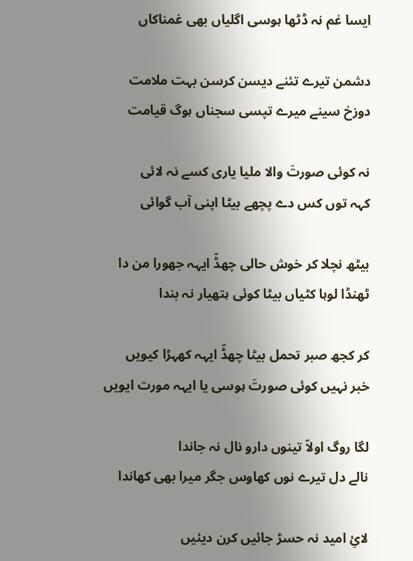ایسا غم نہ ڈٹھا ہوسی اگلیاں بھی غمناکاں

دشمن تیرے تئنے دیسن کرسن بہت ملامت
دوزخ سینے میرے تپسی سجناں ہوگ قیامت

نہ کوئی صورتَ والا ملیا یاری کسے نہ لائی
کہہ توں کس دے پچھے بیٹا اپنی آب گوائی

بیٹھ نچلا کر خوش حالی چھڈّ ایہہ جھورا من دا
ٹھنڈا لوہا کٹیاں بیٹا کوئی ہتھیار نہ بندا

کر کجھ صبر تحمل بیٹا چھڈّ ایہہ کھہڑا کیویں
خبر نہیں کوئی صورتَ ہوسی یا ایہہ مورت ایویں

لگا روگ اولاّ تینوں دارو نال نہ جاندا
نالے دل تیرے نوں کھاوس جگر میرا بھی کھاندا

لائِ امید نہ حسڑ جائیں کرن دیئیں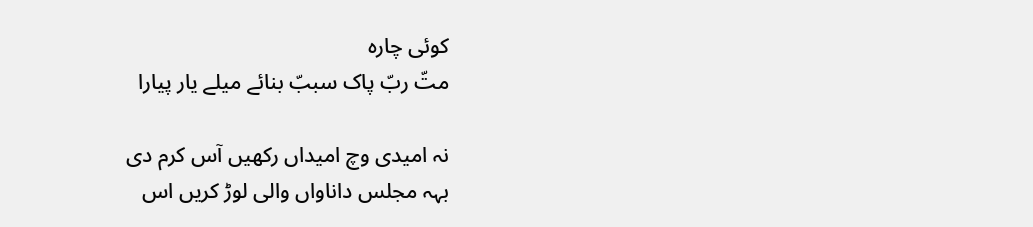کوئی چارہ
متّ ربّ پاک سببّ بنائے میلے یار پیارا

نہ امیدی وچ امیداں رکھیں آس کرم دی
بہہ مجلس داناواں والی لوڑ کریں اس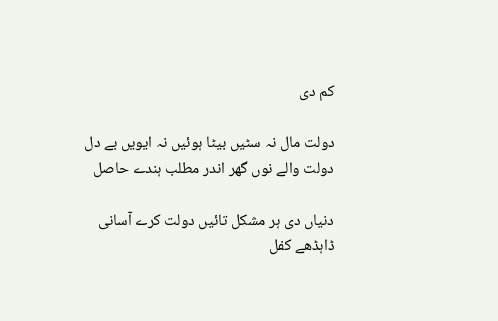کم دی

دولت مال نہ سٹیں بیٹا ہوئیں نہ ایویں بے دل
دولت والے نوں گھر اندر مطلب ہندے حاصل

دنیاں دی ہر مشکل تائیں دولت کرے آسانی
ڈاہڈھے کفل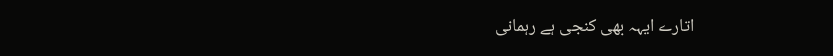اتارے ایہہ بھی کنجی ہے رہمانی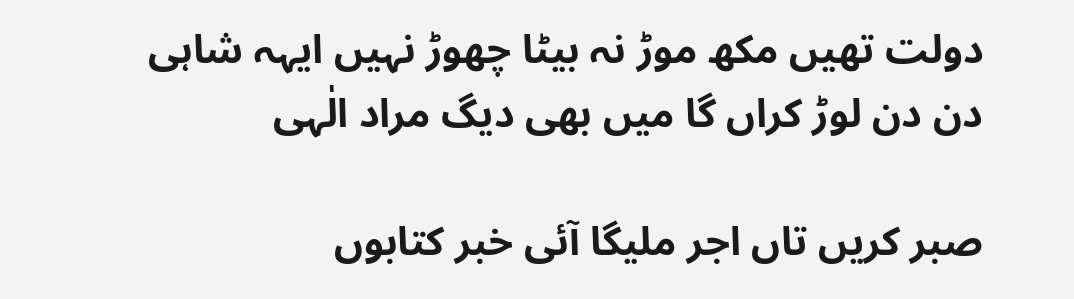دولت تھیں مکھ موڑ نہ بیٹا چھوڑ نہیں ایہہ شاہی
دن دن لوڑ کراں گا میں بھی دیگ مراد الٰہی

صبر کریں تاں اجر ملیگا آئی خبر کتابوں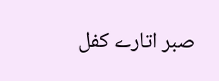صبر اتارے کفل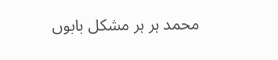محمد ہر ہر مشکل بابوں